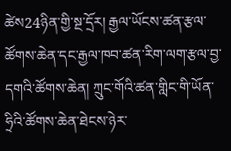ཚེས24ཉིན་གྱི་སྔ་དྲོར། རྒྱལ་ཡོངས་ཚན་རྩལ་ཚོགས་ཆེན་དང་རྒྱལ་ཁབ་ཚན་རིག་ལག་རྩལ་བྱ་དགའི་ཚོགས་ཆེན། ཀྲུང་གོའི་ཚན་གླིང་གི་ཡོན་ཧྲིའི་ཚོགས་ཆེན་ཐེངས་ཉེར་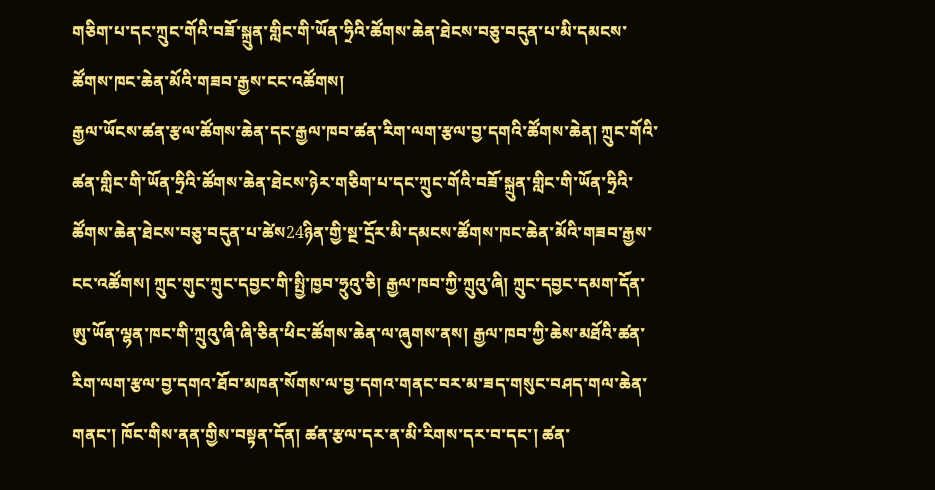གཅིག་པ་དང་ཀྲུང་གོའི་བཟོ་སྐྲུན་གླིང་གི་ཡོན་ཧྲིའི་ཚོགས་ཆེན་ཐེངས་བཅུ་བདུན་པ་མི་དམངས་ཚོགས་ཁང་ཆེན་མོའི་གཟབ་རྒྱས་ངང་འཚོགས།
རྒྱལ་ཡོངས་ཚན་རྩལ་ཚོགས་ཆེན་དང་རྒྱལ་ཁབ་ཚན་རིག་ལག་རྩལ་བྱ་དགའི་ཚོགས་ཆེན། ཀྲུང་གོའི་ཚན་གླིང་གི་ཡོན་ཧྲིའི་ཚོགས་ཆེན་ཐེངས་ཉེར་གཅིག་པ་དང་ཀྲུང་གོའི་བཟོ་སྐྲུན་གླིང་གི་ཡོན་ཧྲིའི་ཚོགས་ཆེན་ཐེངས་བཅུ་བདུན་པ་ཚེས24ཉིན་གྱི་སྔ་དྲོར་མི་དམངས་ཚོགས་ཁང་ཆེན་མོའི་གཟབ་རྒྱས་ངང་འཚོགས། ཀྲུང་གུང་ཀྲུང་དབྱང་གི་སྤྱི་ཁྱབ་ཧྲུའུ་ཅི། རྒྱལ་ཁབ་ཀྱི་ཀྲུའུ་ཞི། ཀྲུང་དབྱང་དམག་དོན་ཨུ་ཡོན་ལྷན་ཁང་གི་ཀྲུའུ་ཞི་ཞི་ཅིན་ཕིང་ཚོགས་ཆེན་ལ་ཞུགས་ནས། རྒྱལ་ཁབ་ཀྱི་ཆེས་མཐོའི་ཚན་རིག་ལག་རྩལ་བྱ་དགའ་ཐོབ་མཁན་སོགས་ལ་བྱ་དགའ་གནང་བར་མ་ཟད་གསུང་བཤད་གལ་ཆེན་གནང་། ཁོང་གིས་ནན་གྱིས་བསྟན་དོན། ཚན་རྩལ་དར་ན་མི་རིགས་དར་བ་དང་། ཚན་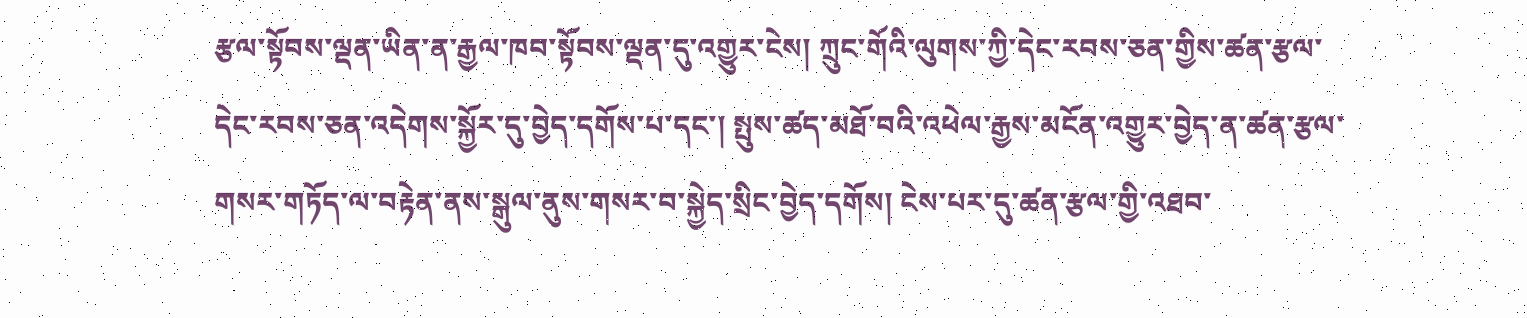རྩལ་སྟོབས་ལྡན་ཡིན་ན་རྒྱལ་ཁབ་སྟོབས་ལྡན་དུ་འགྱུར་ངེས། ཀྲུང་གོའི་ལུགས་ཀྱི་དེང་རབས་ཅན་གྱིས་ཚན་རྩལ་དེང་རབས་ཅན་འདེགས་སྐྱོར་དུ་བྱེད་དགོས་པ་དང་། སྤུས་ཚད་མཐོ་བའི་འཕེལ་རྒྱས་མངོན་འགྱུར་བྱེད་ན་ཚན་རྩལ་གསར་གཏོད་ལ་བརྟེན་ནས་སྒུལ་ནུས་གསར་བ་སྐྱེད་སྲིང་བྱེད་དགོས། ངེས་པར་དུ་ཚན་རྩལ་གྱི་འཐབ་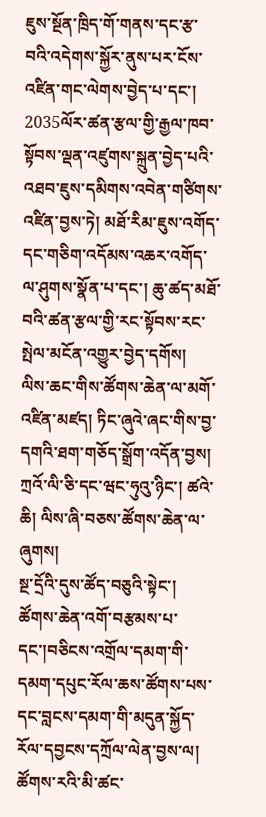ཇུས་སྔོན་ཁྲིད་གོ་གནས་དང་རྩ་བའི་འདེགས་སྐྱོར་ནུས་པར་ངོས་འཛིན་གང་ལེགས་བྱེད་པ་དང་། 2035ལོར་ཚན་རྩལ་གྱི་རྒྱལ་ཁབ་སྟོབས་ལྡན་འཛུགས་སྐྲུན་བྱེད་པའི་འཐབ་ཇུས་དམིགས་འབེན་གཙིགས་འཛིན་བྱས་ཏེ། མཐོ་རིམ་ཇུས་འགོད་དང་གཅིག་འདོམས་འཆར་འགོད་ལ་ཤུགས་སྣོན་པ་དང་། ཆུ་ཚད་མཐོ་བའི་ཚན་རྩལ་གྱི་རང་སྟོབས་རང་སྤེལ་མངོན་འགྱུར་བྱེད་དགོས།
ལིས་ཆང་གིས་ཚོགས་ཆེན་ལ་མགོ་འཛིན་མཛད། ཏིང་ཞུའེ་ཞང་གིས་བྱ་དགའི་ཐག་གཅོད་སྒྲོག་འདོན་བྱས། ཀྲའོ་ལི་ཅི་དང་ཝང་ཧུའུ་ཉིང་། ཚའེ་ཆི། ལིས་ཞི་བཅས་ཚོགས་ཆེན་ལ་ཞུགས།
སྔ་དྲོའི་དུས་ཚོད་བཅུའི་སྟེང་། ཚོགས་ཆེན་འགོ་བརྩམས་པ་དང་།བཅིངས་འགྲོལ་དམག་གི་དམག་དཔུང་རོལ་ཆས་ཚོགས་པས་དང་བླངས་དམག་གི་མདུན་སྐྱོད་རོལ་དབྱངས་དཀྲོལ་ལེན་བྱས་ལ། ཚོགས་རའི་མི་ཚང་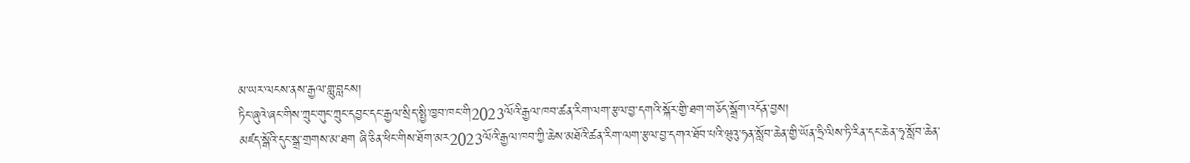མ་ཡར་ལངས་ནས་རྒྱལ་གླུ་བླངས།
ཏིང་ཞུའེ་ཞང་གིས་ཀྲུང་གུང་ཀྲུང་དབྱང་དང་རྒྱལ་སྲིད་སྤྱི་ཁྱབ་ཁང་གི2023ལོའི་རྒྱལ་ཁབ་ཚན་རིག་ལག་རྩལ་བྱ་དགའི་སྐོར་གྱི་ཐག་གཅོད་སྒྲོག་འདོན་བྱས།
མཛད་སྒོའི་དུང་སྒྲ་གྲགས་མ་ཐག ཞི་ཅིན་ཕིང་གིས་ཐོག་མར2023ལོའི་རྒྱལ་ཁབ་ཀྱི་ཆེས་མཐོའི་ཚན་རིག་ལག་རྩལ་བྱ་དགའ་ཐོབ་པའི་ཝུའུ་ཧན་སློབ་ཆེན་གྱི་ཡོན་ཧྲི་ལིས་ཏི་རིན་དང་ཆེན་ཧྭ་སློབ་ཆེན་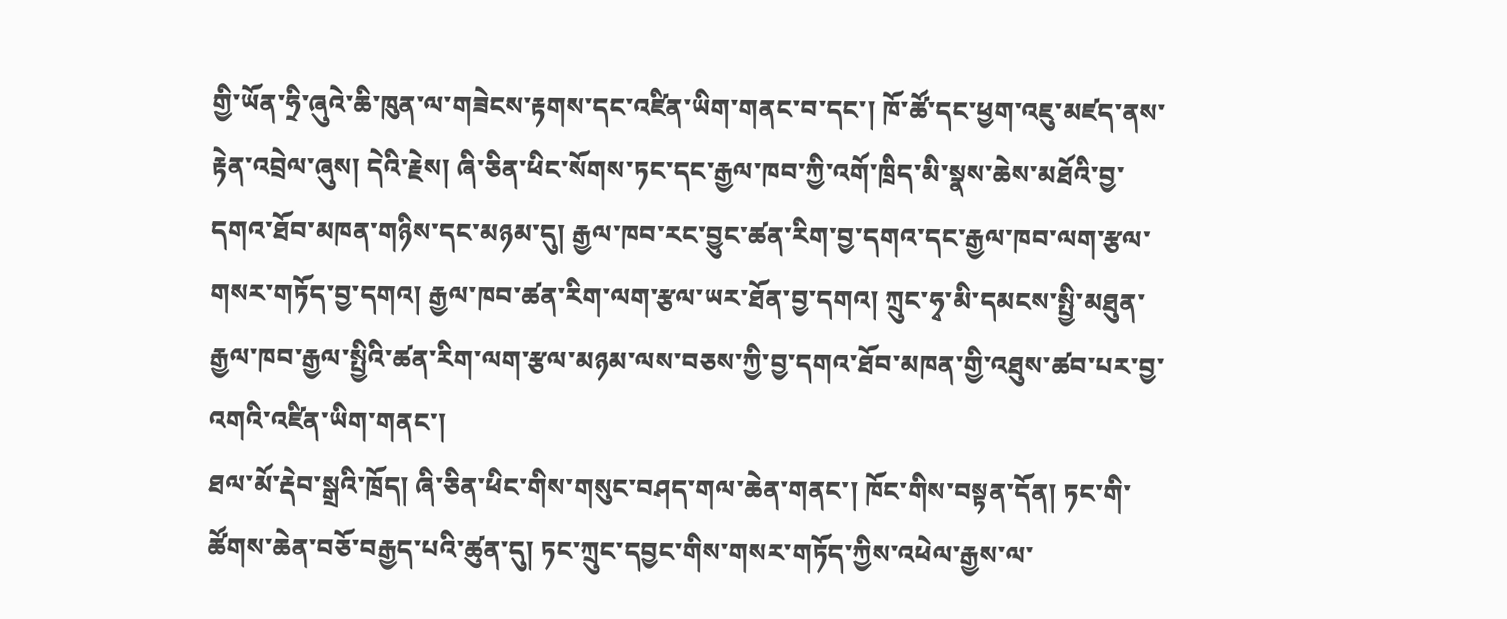གྱི་ཡོན་ཧྲི་ཞུའེ་ཆི་ཁུན་ལ་གཟེངས་རྟགས་དང་འཛིན་ཡིག་གནང་བ་དང་། ཁོ་ཚོ་དང་ཕྱག་འཇུ་མཛད་ནས་རྟེན་འབྲེལ་ཞུས། དེའི་རྗེས། ཞི་ཅིན་ཕིང་སོགས་ཏང་དང་རྒྱལ་ཁབ་ཀྱི་འགོ་ཁྲིད་མི་སྣས་ཆེས་མཐོའི་བྱ་དགའ་ཐོབ་མཁན་གཉིས་དང་མཉམ་དུ། རྒྱལ་ཁབ་རང་བྱུང་ཚན་རིག་བྱ་དགའ་དང་རྒྱལ་ཁབ་ལག་རྩལ་གསར་གཏོད་བྱ་དགའ། རྒྱལ་ཁབ་ཚན་རིག་ལག་རྩལ་ཡར་ཐོན་བྱ་དགའ། ཀྲུང་ཧྭ་མི་དམངས་སྤྱི་མཐུན་རྒྱལ་ཁབ་རྒྱལ་སྤྱིའི་ཚན་རིག་ལག་རྩལ་མཉམ་ལས་བཅས་ཀྱི་བྱ་དགའ་ཐོབ་མཁན་གྱི་འཐུས་ཚབ་པར་བྱ་འགའི་འཛིན་ཡིག་གནང་།
ཐལ་མོ་རྡེབ་སྒྲའི་ཁྲོད། ཞི་ཅིན་ཕིང་གིས་གསུང་བཤད་གལ་ཆེན་གནང་། ཁོང་གིས་བསྟན་དོན། ཏང་གི་ཚོགས་ཆེན་བཅོ་བརྒྱད་པའི་ཚུན་དུ། ཏང་ཀྲུང་དབྱང་གིས་གསར་གཏོད་ཀྱིས་འཕེལ་རྒྱས་ལ་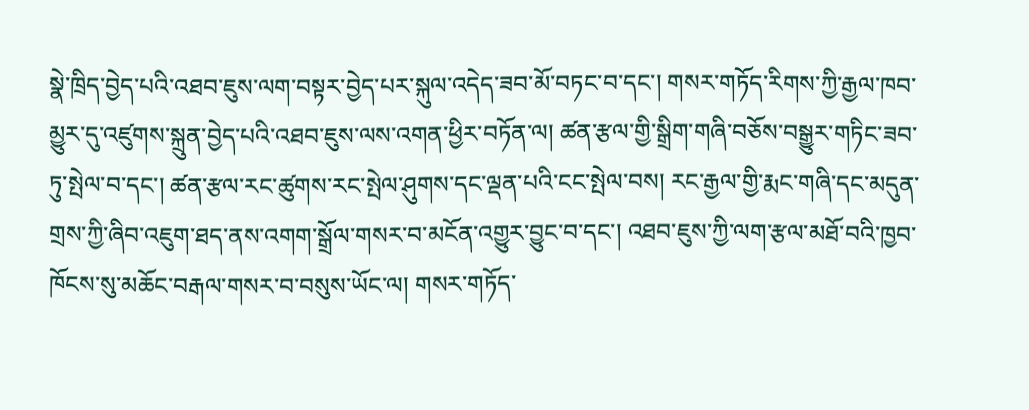སྣེ་ཁྲིད་བྱེད་པའི་འཐབ་ཇུས་ལག་བསྟར་བྱེད་པར་སྐུལ་འདེད་ཟབ་མོ་བཏང་བ་དང་། གསར་གཏོད་རིགས་ཀྱི་རྒྱལ་ཁབ་མྱུར་དུ་འཛུགས་སྐྲུན་བྱེད་པའི་འཐབ་ཇུས་ལས་འགན་ཕྱིར་བཏོན་ལ། ཚན་རྩལ་གྱི་སྒྲིག་གཞི་བཅོས་བསྒྱུར་གཏིང་ཟབ་ཏུ་སྤེལ་བ་དང་། ཚན་རྩལ་རང་ཚུགས་རང་སྤེལ་ཤུགས་དང་ལྡན་པའི་ངང་སྤེལ་བས། རང་རྒྱལ་གྱི་རྨང་གཞི་དང་མདུན་གྲས་ཀྱི་ཞིབ་འཇུག་ཐད་ནས་འགག་སྒྲོལ་གསར་བ་མངོན་འགྱུར་བྱུང་བ་དང་། འཐབ་ཇུས་ཀྱི་ལག་རྩལ་མཐོ་བའི་ཁྱབ་ཁོངས་སུ་མཆོང་བརྒལ་གསར་བ་བསུས་ཡོང་ལ། གསར་གཏོད་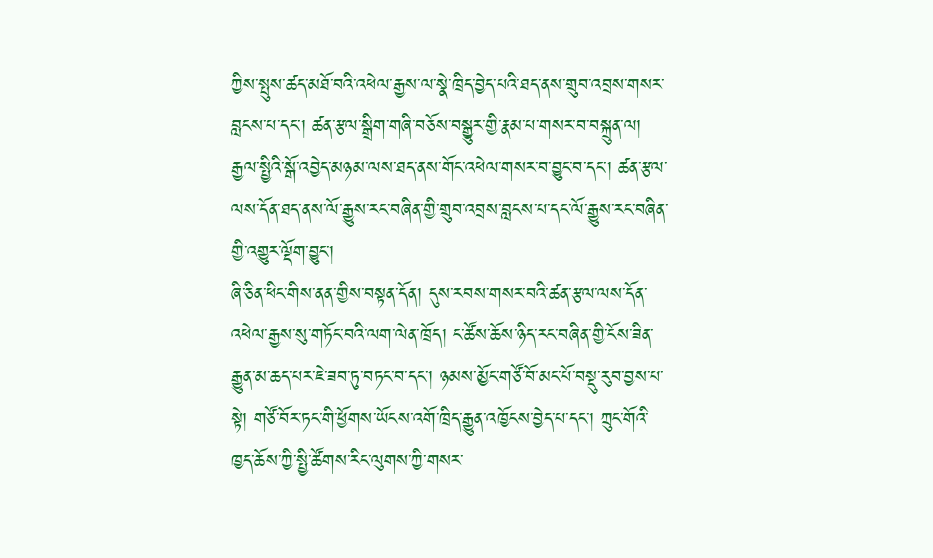ཀྱིས་སྤུས་ཚད་མཐོ་བའི་འཕེལ་རྒྱས་ལ་སྣེ་ཁྲིད་བྱེད་པའི་ཐད་ནས་གྲུབ་འབྲས་གསར་བླངས་པ་དང་། ཚན་རྩལ་སྒྲིག་གཞི་བཅོས་བསྒྱུར་གྱི་རྣམ་པ་གསར་བ་བསྐྲུན་ལ། རྒྱལ་སྤྱིའི་སྒོ་འབྱེད་མཉམ་ལས་ཐད་ནས་གོང་འཕེལ་གསར་བ་བྱུང་བ་དང་། ཚན་རྩལ་ལས་དོན་ཐད་ནས་ལོ་རྒྱུས་རང་བཞིན་གྱི་གྲུབ་འབྲས་བླངས་པ་དང་ལོ་རྒྱུས་རང་བཞིན་གྱི་འགྱུར་ལྡོག་བྱུང་།
ཞི་ཅིན་ཕིང་གིས་ནན་གྱིས་བསྟན་དོན། དུས་རབས་གསར་བའི་ཚན་རྩལ་ལས་དོན་འཕེལ་རྒྱས་སུ་གཏོང་བའི་ལག་ལེན་ཁྲོད། ང་ཚོས་ཆོས་ཉིད་རང་བཞིན་གྱི་ངོས་ཟིན་རྒྱུན་མ་ཆད་པར་ཇེ་ཟབ་ཏུ་བཏང་བ་དང་། ཉམས་མྱོང་གཙོ་བོ་མང་པོ་བསྡུ་རུབ་བྱས་པ་སྟེ། གཙོ་བོར་ཏང་གི་ཕྱོགས་ཡོངས་འགོ་ཁྲིད་རྒྱུན་འཁྱོངས་བྱེད་པ་དང་། ཀྲུང་གོའི་ཁྱད་ཆོས་ཀྱི་སྤྱི་ཚོགས་རིང་ལུགས་ཀྱི་གསར་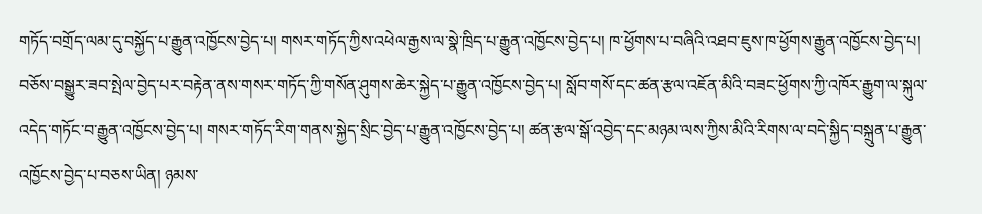གཏོད་བགྲོད་ལམ་དུ་བསྐྱོད་པ་རྒྱུན་འཁྱོངས་བྱེད་པ། གསར་གཏོད་ཀྱིས་འཕེལ་རྒྱས་ལ་སྣེ་ཁྲིད་པ་རྒྱུན་འཁྱོངས་བྱེད་པ། ཁ་ཕྱོགས་པ་བཞིའི་འཐབ་ཇུས་ཁ་ཕྱོགས་རྒྱུན་འཁྱོངས་བྱེད་པ། བཅོས་བསྒྱུར་ཟབ་སྤེལ་བྱེད་པར་བརྟེན་ནས་གསར་གཏོད་ཀྱི་གསོན་ཤུགས་ཆེར་སྐྱེད་པ་རྒྱུན་འཁྱོངས་བྱེད་པ། སློབ་གསོ་དང་ཚན་རྩལ་འཇོན་མིའི་བཟང་ཕྱོགས་ཀྱི་འཁོར་རྒྱུག་ལ་སྐུལ་འདེད་གཏོང་བ་རྒྱུན་འཁྱོངས་བྱེད་པ། གསར་གཏོད་རིག་གནས་སྐྱེད་སྲིང་བྱེད་པ་རྒྱུན་འཁྱོངས་བྱེད་པ། ཚན་རྩལ་སྒོ་འབྱེད་དང་མཉམ་ལས་ཀྱིས་མིའི་རིགས་ལ་བདེ་སྐྱིད་བསྐྲུན་པ་རྒྱུན་འཁྱོངས་བྱེད་པ་བཅས་ཡིན། ཉམས་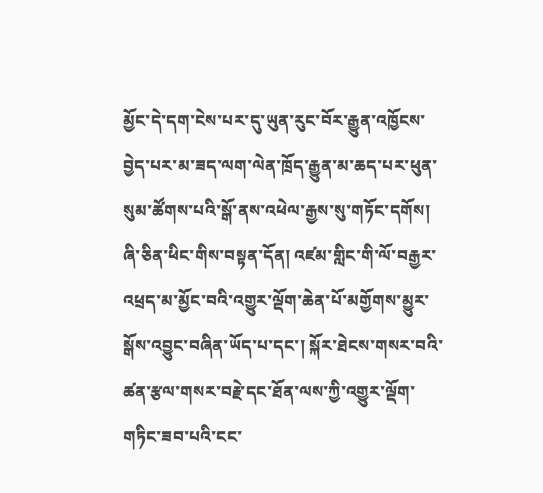མྱོང་དེ་དག་ངེས་པར་དུ་ཡུན་རུང་བོར་རྒྱུན་འཁྱོངས་བྱེད་པར་མ་ཟད་ལག་ལེན་ཁྲོད་རྒྱུན་མ་ཆད་པར་ཕུན་སུམ་ཚོགས་པའི་སྒོ་ནས་འཕེལ་རྒྱས་སུ་གཏོང་དགོས།
ཞི་ཅིན་ཕིང་གིས་བསྟན་དོན། འཛམ་གླིང་གི་ལོ་བརྒྱར་འཕྲད་མ་མྱོང་བའི་འགྱུར་ལྡོག་ཆེན་པོ་མགྱོགས་མྱུར་སྒོས་འབྱུང་བཞིན་ཡོད་པ་དང་། སྐོར་ཐེངས་གསར་བའི་ཚན་རྩལ་གསར་བརྗེ་དང་ཐོན་ལས་ཀྱི་འགྱུར་ལྡོག་གཏིང་ཟབ་པའི་ངང་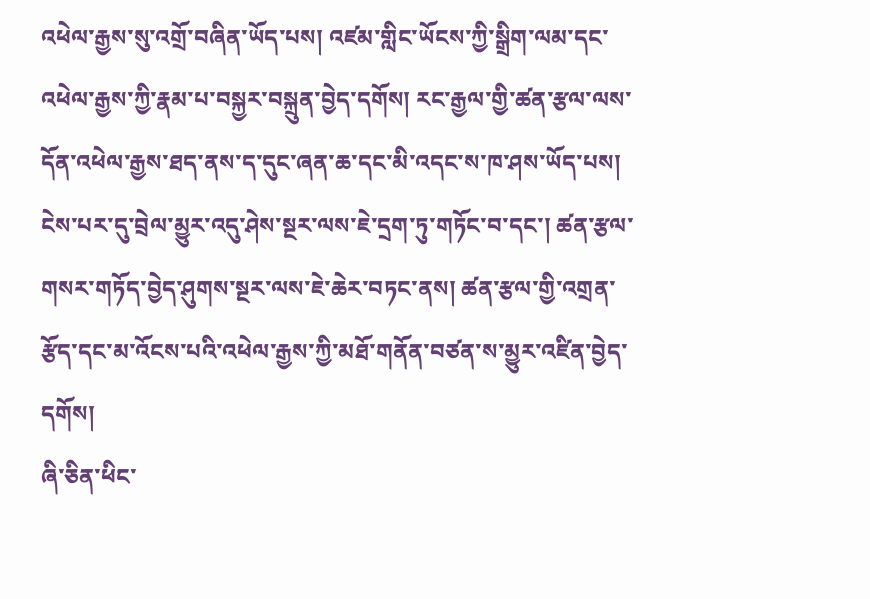འཕེལ་རྒྱས་སུ་འགྲོ་བཞིན་ཡོད་པས། འཛམ་གླིང་ཡོངས་ཀྱི་སྒྲིག་ལམ་དང་འཕེལ་རྒྱས་ཀྱི་རྣམ་པ་བསྐྱར་བསྐྲུན་བྱེད་དགོས། རང་རྒྱལ་གྱི་ཚན་རྩལ་ལས་དོན་འཕེལ་རྒྱས་ཐད་ནས་ད་དུང་ཞན་ཆ་དང་མི་འདང་ས་ཁ་ཤས་ཡོད་པས། ངེས་པར་དུ་བྲེལ་མྱུར་འདུ་ཤེས་སྔར་ལས་ཇེ་དྲག་ཏུ་གཏོང་བ་དང་། ཚན་རྩལ་གསར་གཏོད་བྱེད་ཤུགས་སྔར་ལས་ཇེ་ཆེར་བཏང་ནས། ཚན་རྩལ་གྱི་འགྲན་རྩོད་དང་མ་འོངས་པའི་འཕེལ་རྒྱས་ཀྱི་མཐོ་གནོན་བཙན་ས་མྱུར་འཛིན་བྱེད་དགོས།
ཞི་ཅིན་ཕིང་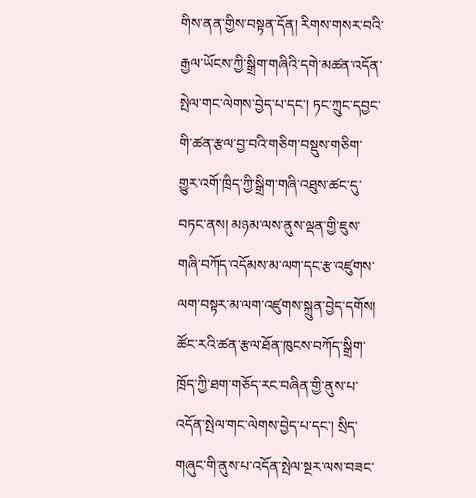གིས་ནན་གྱིས་བསྟན་དོན། རིགས་གསར་བའི་རྒྱལ་ཡོངས་ཀྱི་སྒྲིག་གཞིའི་དགེ་མཚན་འདོན་སྤེལ་གང་ལེགས་བྱེད་པ་དང་། ཏང་ཀྲུང་དབྱང་གི་ཚན་རྩལ་བྱ་བའི་གཅིག་བསྡུས་གཅིག་གྱུར་འགོ་ཁྲིད་ཀྱི་སྒྲིག་གཞི་འཐུས་ཚང་དུ་བཏང་ནས། མཉམ་ལས་ནུས་ལྡན་གྱི་ཇུས་གཞི་བཀོད་འདོམས་མ་ལག་དང་རྩ་འཛུགས་ལག་བསྟར་མ་ལག་འཛུགས་སྐྲུན་བྱེད་དགོས། ཚོང་རའི་ཚན་རྩལ་ཐོན་ཁུངས་བཀོད་སྒྲིག་ཁྲོད་ཀྱི་ཐག་གཅོད་རང་བཞིན་གྱི་ནུས་པ་འདོན་སྤེལ་གང་ལེགས་བྱེད་པ་དང་། སྲིད་གཞུང་གི་ནུས་པ་འདོན་སྤེལ་སྔར་ལས་བཟང་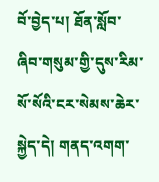བོ་བྱེད་པ། ཐོན་སློབ་ཞིབ་གསུམ་གྱི་དུས་རིམ་སོ་སོའི་ངར་སེམས་ཆེར་སྐྱེད་དེ། གནད་འགག་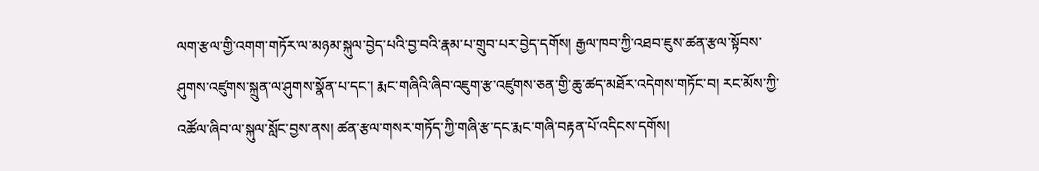ལག་རྩལ་གྱི་འགག་གཏོར་ལ་མཉམ་སྐུལ་བྱེད་པའི་བྱ་བའི་རྣམ་པ་གྲུབ་པར་བྱེད་དགོས། རྒྱལ་ཁབ་ཀྱི་འཐབ་ཇུས་ཚན་རྩལ་སྟོབས་ཤུགས་འཛུགས་སྐྲུན་ལ་ཤུགས་སྣོན་པ་དང་། རྨང་གཞིའི་ཞིབ་འཇུག་རྩ་འཛུགས་ཅན་གྱི་ཆུ་ཚད་མཐོར་འདེགས་གཏོང་བ། རང་མོས་ཀྱི་འཚོལ་ཞིབ་ལ་སྐུལ་སློང་བྱས་ནས། ཚན་རྩལ་གསར་གཏོད་ཀྱི་གཞི་རྩ་དང་རྨང་གཞི་བརྟན་པོ་འདིངས་དགོས།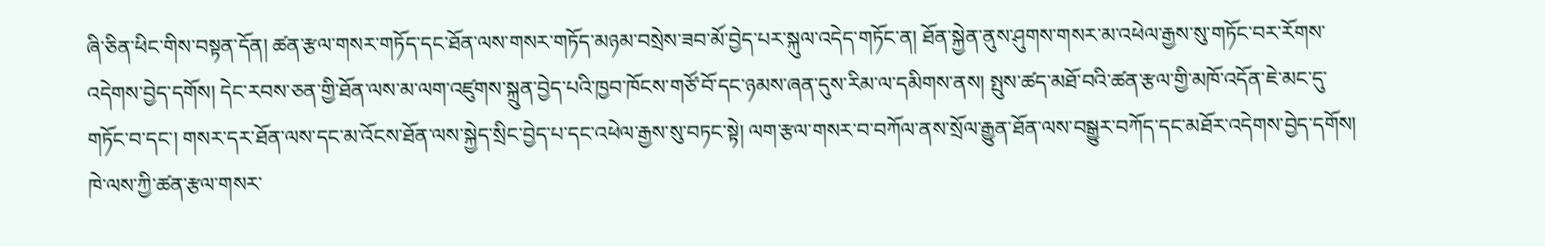ཞི་ཅིན་ཕིང་གིས་བསྟན་དོན། ཚན་རྩལ་གསར་གཏོད་དང་ཐོན་ལས་གསར་གཏོད་མཉམ་བསྲེས་ཟབ་མོ་བྱེད་པར་སྐུལ་འདེད་གཏོང་ན། ཐོན་སྐྱེན་ནུས་ཤུགས་གསར་མ་འཕེལ་རྒྱས་སུ་གཏོང་བར་རོགས་འདེགས་བྱེད་དགོས། དེང་རབས་ཅན་གྱི་ཐོན་ལས་མ་ལག་འཛུགས་སྐྲུན་བྱེད་པའི་ཁྱབ་ཁོངས་གཙོ་བོ་དང་ཉམས་ཞན་དུས་རིམ་ལ་དམིགས་ནས། སྤུས་ཚད་མཐོ་བའི་ཚན་རྩལ་གྱི་མཁོ་འདོན་ཇེ་མང་དུ་གཏོང་བ་དང་། གསར་དར་ཐོན་ལས་དང་མ་འོངས་ཐོན་ལས་སྐྱེད་སྲིང་བྱེད་པ་དང་འཕེལ་རྒྱས་སུ་བཏང་སྟེ། ལག་རྩལ་གསར་བ་བཀོལ་ནས་སྲོལ་རྒྱུན་ཐོན་ལས་བསྒྱུར་བཀོད་དང་མཐོར་འདེགས་བྱེད་དགོས། ཁེ་ལས་ཀྱི་ཚན་རྩལ་གསར་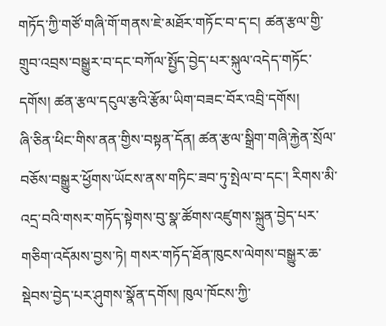གཏོད་ཀྱི་གཙོ་གཞི་གོ་གནས་ཇེ་མཐོར་གཏོང་བ་ད་ང། ཚན་རྩལ་གྱི་གྲུབ་འབྲས་བསྒྱུར་བ་དང་བཀོལ་སྤྱོད་བྱེད་པར་སྐུལ་འདེད་གཏོང་དགོས། ཚན་རྩལ་དངུལ་རྩའི་རྩོམ་ཡིག་བཟང་བོར་འབྲི་དགོས།
ཞི་ཅིན་ཕིང་གིས་ནན་གྱིས་བསྟན་དོན། ཚན་རྩལ་སྒྲིག་གཞི་རྐྱེན་སྲོལ་བཅོས་བསྒྱུར་ཕྱོགས་ཡོངས་ནས་གཏིང་ཟབ་ཏུ་སྤེལ་བ་དང་། རིགས་མི་འདྲ་བའི་གསར་གཏོད་སྟེགས་བུ་སྣ་ཚོགས་འཛུགས་སྐྲུན་བྱེད་པར་གཅིག་འདོམས་བྱས་ཏེ། གསར་གཏོད་ཐོན་ཁུངས་ལེགས་བསྒྱུར་ཆ་སྡེབས་བྱེད་པར་ཤུགས་སྣོན་དགོས། ཁུལ་ཁོངས་ཀྱི་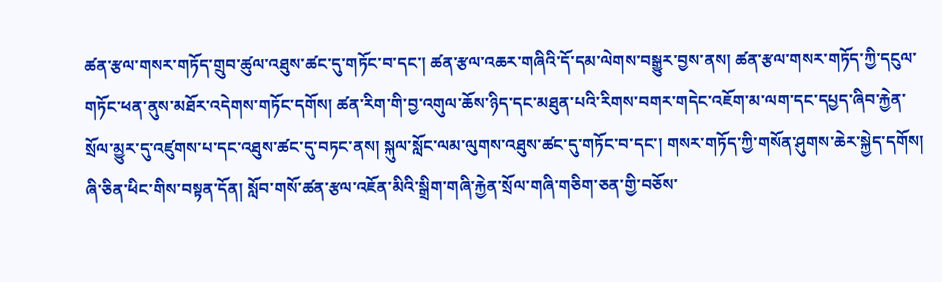ཚན་རྩལ་གསར་གཏོད་གྲུབ་ཚུལ་འཐུས་ཚང་དུ་གཏོང་བ་དང་། ཚན་རྩལ་འཆར་གཞིའི་དོ་དམ་ལེགས་བསྒྱུར་བྱས་ནས། ཚན་རྩལ་གསར་གཏོད་ཀྱི་དངུལ་གཏོང་ཕན་ནུས་མཐོར་འདེགས་གཏོང་དགོས། ཚན་རིག་གི་བྱ་འགུལ་ཆོས་ཉིད་དང་མཐུན་པའི་རིགས་བགར་གདེང་འཇོག་མ་ལག་དང་དཔྱད་ཞིབ་རྐྱེན་སྲོལ་མྱུར་དུ་འཛུགས་པ་དང་འཐུས་ཚང་དུ་བཏང་ནས། སྐུལ་སློང་ལམ་ལུགས་འཐུས་ཚང་དུ་གཏོང་བ་དང་། གསར་གཏོད་ཀྱི་གསོན་ཤུགས་ཆེར་སྐྱེད་དགོས།
ཞི་ཅིན་ཕིང་གིས་བསྟན་དོན། སློབ་གསོ་ཚན་རྩལ་འཇོན་མིའི་སྒྲིག་གཞི་རྐྱེན་སྲོལ་གཞི་གཅིག་ཅན་གྱི་བཅོས་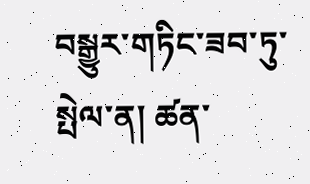བསྒྱུར་གཏིང་ཟབ་ཏུ་སྤེལ་ན། ཚན་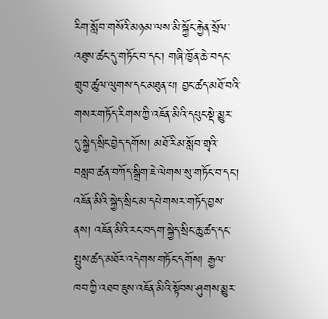རིག་སློབ་གསོའི་མཉམ་ལས་མི་སྐྱོང་རྐྱེན་སྲོལ་འཐུས་ཚང་དུ་གཏོང་བ་དང་། གཞི་ཁྱོན་ཆེ་་བདང་གྲུབ་ཚུལ་ལུགས་དང་མཐུན་པ། བྱང་ཚད་མཐོ་བའི་གསར་གཏོད་རིགས་ཀྱི་འཇོན་མིའི་དཔུང་སྡེ་མྱུར་དུ་སྐྱེད་སྲིང་བྱེད་དགོས། མཐོ་རིམ་སློབ་གྲྭའི་བསླབ་ཚན་བཀོད་སྒྲིག་ཇེ་ལེགས་སུ་གཏོང་བ་དང་། འཇོན་མིའི་སྐྱེད་སྲིང་མ་དཔེ་གསར་གཏོད་བྱས་ནས། འཇོན་མིའི་རང་བདག་སྐྱེད་སྲིང་ཆུ་ཚད་དང་སྤུས་ཚད་མཐོར་འདེགས་གཏོང་དགོས། རྒྱལ་ཁབ་ཀྱི་འཐབ་ཇུས་འཇོན་མིའི་སྟོབས་ཤུགས་མྱུར་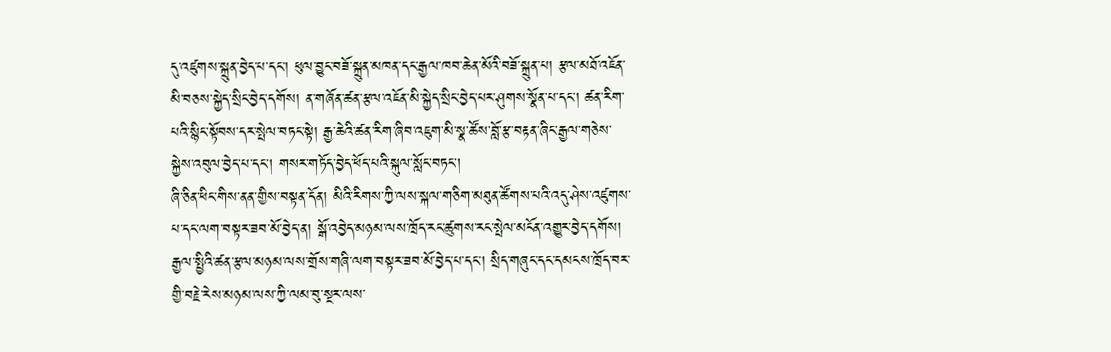དུ་འཛུགས་སྐྲུན་བྱེད་པ་དང་། ཕུལ་བྱུང་བཟོ་སྐྲུན་མཁན་དང་རྒྱལ་ཁབ་ཆེན་མོའི་བཟོ་སྐྲུན་པ། རྩལ་མཐོ་འཇོན་མི་བཅས་སྐྱེད་སྲིང་བྱེད་དགོས། ན་གཞོན་ཚན་རྩལ་འཇོན་མི་སྐྱེད་སྲིང་བྱེད་པར་ཤུགས་སྣོན་པ་དང་། ཚན་རིག་པའི་སྙིང་སྟོབས་དར་སྤེལ་བཏང་སྟེ། རྒྱ་ཆེའི་ཚན་རིག་ཞིབ་འཇུག་མི་སྣ་ཚོས་བློ་རྩ་བརྟན་ཞིང་རྒྱལ་གཅེས་སྐྱེས་འབུལ་བྱེད་པ་དང་། གསར་གཏོད་བྱེད་ཕོད་པའི་སྐུལ་སློང་བཏང་།
ཞི་ཅིན་ཕིང་གིས་ནན་གྱིས་བསྟན་དོན། མིའི་རིགས་ཀྱི་ལས་སྐལ་གཅིག་མཐུན་ཚོགས་པའི་འདུ་ཤེས་འཛུགས་པ་དང་ལག་བསྟར་ཟབ་མོ་བྱེད་ན། སྒོ་འབྱེད་མཉམ་ལས་ཁྲོད་རང་ཚུགས་རང་སྤེལ་མངོན་འགྱུར་བྱེད་དགོས། རྒྱལ་སྤྱིའི་ཚན་རྩལ་མཉམ་ལས་གྲོས་གཞི་ལག་བསྟར་ཟབ་མོ་བྱེད་པ་དང་། སྲིད་གཞུང་དང་དམངས་ཁྲོད་བར་གྱི་བརྗེ་རེས་མཉམ་ལས་ཀྱི་ལམ་བུ་སྔར་ལས་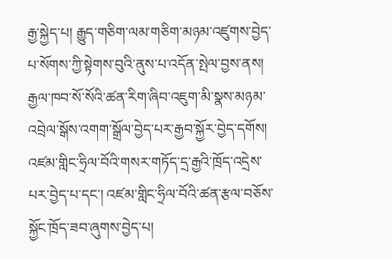རྒྱ་སྐྱེད་པ། རྒྱུད་གཅིག་ལམ་གཅིག་མཉམ་འཛུགས་བྱེད་པ་སོགས་ཀྱི་སྟེགས་བུའི་ནུས་པ་འདོན་སྤེལ་བྱས་ནས། རྒྱལ་ཁབ་སོ་སོའི་ཚན་རིག་ཞིབ་འཇུག་མི་སྣས་མཉམ་འབྲེལ་སྒོས་འགག་སྒྲོལ་བྱེད་པར་རྒྱབ་སྐྱོར་བྱེད་དགོས། འཛམ་གླིང་ཧྲིལ་བོའི་གསར་གཏོད་དྲ་རྒྱའི་ཁྲོད་འདྲེས་པར་བྱེད་པ་དང་། འཛམ་གླིང་ཧྲིལ་བོའི་ཚན་རྩལ་བཅོས་སྐྱོང་ཁྲོད་ཟབ་ཞུགས་བྱེད་པ།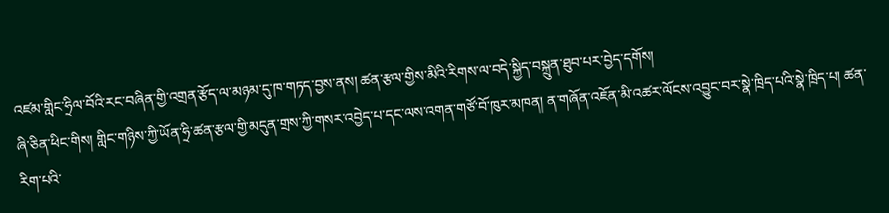འཛམ་གླིང་ཧྲིལ་བོའི་རང་བཞིན་གྱི་འགྲན་རྩོད་ལ་མཉམ་དུ་ཁ་གཏད་བྱས་ནས། ཚན་རྩལ་གྱིས་མིའི་རིགས་ལ་བདེ་སྐྱིད་བསྐྲུན་ཐུབ་པར་བྱེད་དགོས།
ཞི་ཅིན་ཕིང་གིས། གླིང་གཉིས་ཀྱི་ཡོན་ཧྲི་ཚན་རྩལ་གྱི་མདུན་གྲས་ཀྱི་གསར་འབྱེད་པ་དང་ལས་འགན་གཙོ་བོ་ཁུར་མཁན། ན་གཞོན་འཇོན་མི་འཚར་ལོངས་འབྱུང་བར་སྣེ་ཁྲིད་པའི་སྣེ་ཁྲིད་པ། ཚན་རིག་པའི་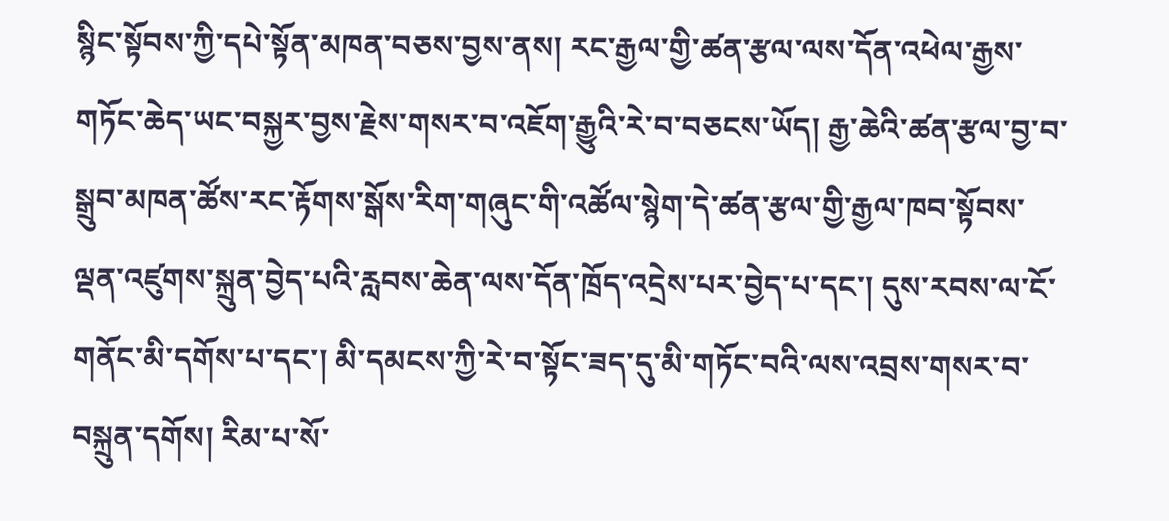སྙིང་སྟོབས་ཀྱི་དཔེ་སྟོན་མཁན་བཅས་བྱས་ནས། རང་རྒྱལ་གྱི་ཚན་རྩལ་ལས་དོན་འཕེལ་རྒྱས་གཏོང་ཆེད་ཡང་བསྐྱར་བྱས་རྗེས་གསར་བ་འཇོག་རྒྱུའི་རེ་བ་བཅངས་ཡོད། རྒྱ་ཆེའི་ཚན་རྩལ་བྱ་བ་སྒྲུབ་མཁན་ཚོས་རང་རྟོགས་སྒོས་རིག་གཞུང་གི་འཚོལ་སྙེག་དེ་ཚན་རྩལ་གྱི་རྒྱལ་ཁབ་སྟོབས་ལྡན་འཛུགས་སྐྲུན་བྱེད་པའི་རླབས་ཆེན་ལས་དོན་ཁྲོད་འདྲེས་པར་བྱེད་པ་དང་། དུས་རབས་ལ་ངོ་གནོང་མི་དགོས་པ་དང་། མི་དམངས་ཀྱི་རེ་བ་སྟོང་ཟད་དུ་མི་གཏོང་བའི་ལས་འབྲས་གསར་བ་བསྐྲུན་དགོས། རིམ་པ་སོ་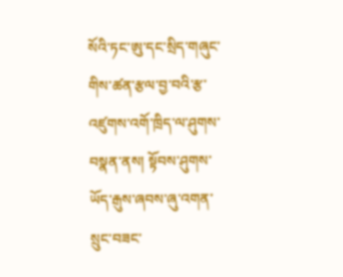སོའི་ཏང་ཨུ་དང་སྲིད་གཞུང་གིས་ཚན་རྩལ་བྱ་བའི་རྩ་འཛུགས་འགོ་ཁྲིད་ལ་ཤུགས་བསྣན་ནས། སྟོབས་ཤུགས་ཡོད་རྒུས་ཞབས་ཞུ་འགན་སྲུང་བཟང་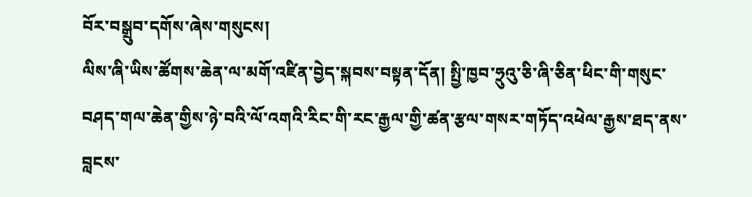བོར་བསྒྲུབ་དགོས་ཞེས་གསུངས།
ལིས་ཞི་ཡིས་ཚོགས་ཆེན་ལ་མགོ་འཛིན་བྱེད་སྐབས་བསྟན་དོན། སྤྱི་ཁྱབ་ཧྲུའུ་ཅི་ཞི་ཅིན་ཕིང་གི་གསུང་བཤད་གལ་ཆེན་གྱིས་ཉེ་བའི་ལོ་འགའི་རིང་གི་རང་རྒྱལ་གྱི་ཚན་རྩལ་གསར་གཏོད་འཕེལ་རྒྱས་ཐད་ནས་བླངས་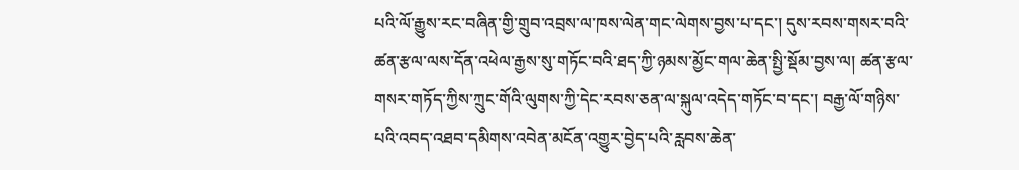པའི་ལོ་རྒྱུས་རང་བཞིན་གྱི་གྲུབ་འབྲས་ལ་ཁས་ལེན་གང་ལེགས་བྱས་པ་དང་། དུས་རབས་གསར་བའི་ཚན་རྩལ་ལས་དོན་འཕེལ་རྒྱས་སུ་གཏོང་བའི་ཐད་ཀྱི་ཉམས་མྱོང་གལ་ཆེན་སྤྱི་སྡོམ་བྱས་ལ། ཚན་རྩལ་གསར་གཏོད་ཀྱིས་ཀྲུང་གོའི་ལུགས་ཀྱི་དེང་རབས་ཅན་ལ་སྐུལ་འདེད་གཏོང་བ་དང་། བརྒྱ་ལོ་གཉིས་པའི་འབད་འཐབ་དམིགས་འབེན་མངོན་འགྱུར་བྱེད་པའི་རླབས་ཆེན་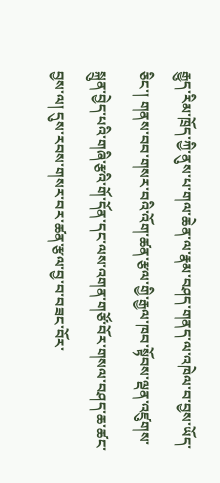རྒྱུད་རིམ་ཁྲོད་ཀྱི་ནུས་པ་གལ་ཆེན་ལ་རྣམ་བཤད་གནད་ལ་འཁེལ་བ་བྱས་ཡོད་ཅིང་། གནས་བབ་གསར་བའི་འོག་ཚན་རྩལ་གྱི་རྒྱལ་ཁབ་སྟོབས་ལྡན་འཛུགས་སྐྲུན་བྱེད་པའི་གཞི་རྩའི་གོ་དོན་དང་ལས་འགན་གཙོ་བོར་གསལ་བཤད་ཆ་ཚང་བྱས་ལ། དུས་རབས་གསར་བར་ཚན་རྩལ་བྱ་བ་བཟང་བོར་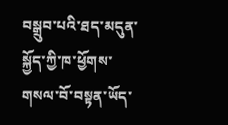བསྒྲུབ་པའི་ཐད་མདུན་སྐྱོད་ཀྱི་ཁ་ཕྱོགས་གསལ་བོ་བསྟན་ཡོད་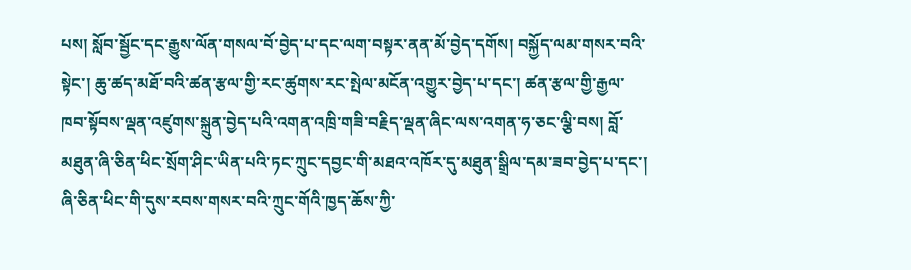པས། སློབ་སྦྱོང་དང་རྒྱུས་ལོན་གསལ་བོ་བྱེད་པ་དང་ལག་བསྟར་ནན་མོ་བྱེད་དགོས། བསྐྱོད་ལམ་གསར་བའི་སྟེང་། ཆུ་ཚད་མཐོ་བའི་ཚན་རྩལ་གྱི་རང་ཚུགས་རང་སྤེལ་མངོན་འགྱུར་བྱེད་པ་དང་། ཚན་རྩལ་གྱི་རྒྱལ་ཁབ་སྟོབས་ལྡན་འཛུགས་སྐྲུན་བྱེད་པའི་འགན་འཁྲི་གཟི་བརྗིད་ལྡན་ཞིང་ལས་འགན་ཧ་ཅང་ལྕི་བས། བློ་མཐུན་ཞི་ཅིན་ཕིང་སྲོག་ཤིང་ཡིན་པའི་ཏང་ཀྲུང་དབྱང་གི་མཐའ་འཁོར་དུ་མཐུན་སྒྲིལ་དམ་ཟབ་བྱེད་པ་དང་། ཞི་ཅིན་ཕིང་གི་དུས་རབས་གསར་བའི་ཀྲུང་གོའི་ཁྱད་ཆོས་ཀྱི་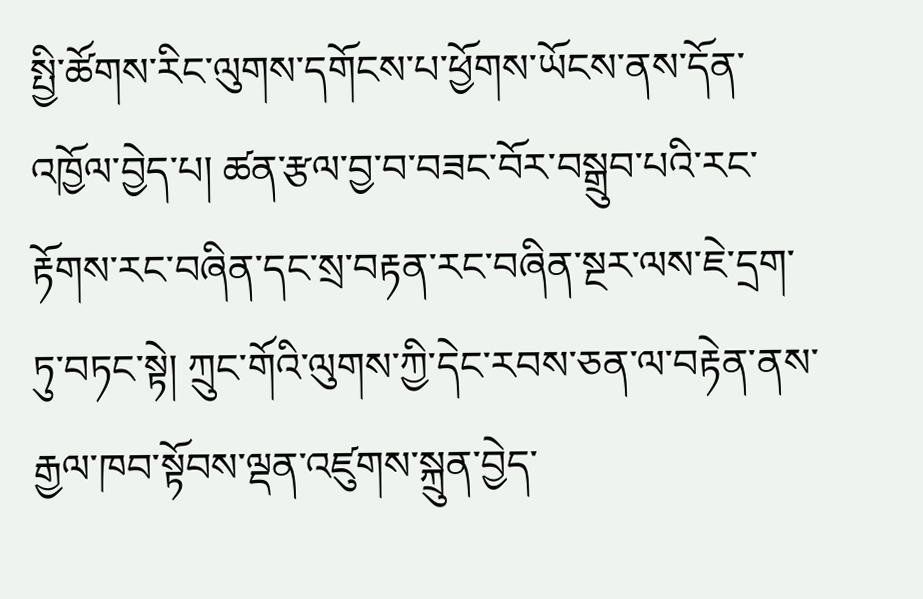སྤྱི་ཚོགས་རིང་ལུགས་དགོངས་པ་ཕྱོགས་ཡོངས་ནས་དོན་འཁྱོལ་བྱེད་པ། ཚན་རྩལ་བྱ་བ་བཟང་བོར་བསྒྲུབ་པའི་རང་རྟོགས་རང་བཞིན་དང་སྲ་བརྟན་རང་བཞིན་སྔར་ལས་ཇེ་དྲག་ཏུ་བཏང་སྟེ། ཀྲུང་གོའི་ལུགས་ཀྱི་དེང་རབས་ཅན་ལ་བརྟེན་ནས་རྒྱལ་ཁབ་སྟོབས་ལྡན་འཛུགས་སྐྲུན་བྱེད་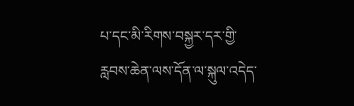པ་དང་མི་རིགས་བསྐྱར་དར་གྱི་རླབས་ཆེན་ལས་དོན་ལ་སྐུལ་འདེད་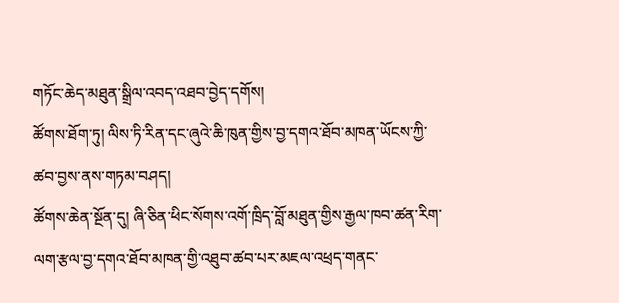གཏོང་ཆེད་མཐུན་སྒྲིལ་འབད་འཐབ་བྱེད་དགོས།
ཚོགས་ཐོག་ཏུ། ལིས་ཏི་རིན་དང་ཞུའེ་ཆི་ཁུན་གྱིས་བྱ་དགའ་ཐོབ་མཁན་ཡོངས་ཀྱི་ཚབ་བྱས་ནས་གཏམ་བཤད།
ཚོགས་ཆེན་སྔོན་དུ། ཞི་ཅིན་ཕིང་སོགས་འགོ་ཁྲིད་བློ་མཐུན་གྱིས་རྒྱལ་ཁབ་ཚན་རིག་ལག་རྩལ་བྱ་དགའ་ཐོབ་མཁན་གྱི་འཐུབ་ཚབ་པར་མཇལ་འཕྲད་གནང་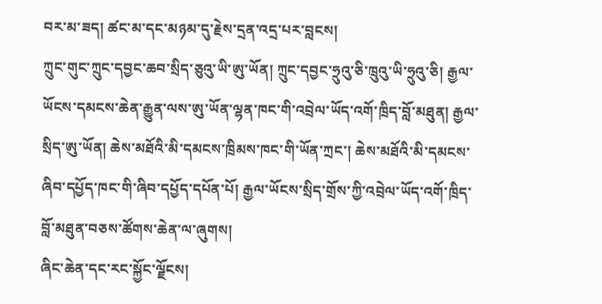བར་མ་ཟད། ཚང་མ་དང་མཉམ་དུ་རྗེས་དྲན་འདྲ་པར་བླངས།
ཀྲུང་གུང་ཀྲུང་དབྱང་ཆབ་སྲིད་ཅུའུ་ཡི་ཨུ་ཡོན། ཀྲུང་དབྱང་ཧྲུའུ་ཅི་ཁྲུའུ་ཡི་ཧྲུའུ་ཅི། རྒྱལ་ཡོངས་དམངས་ཆེན་རྒྱུན་ལས་ཨུ་ཡོན་ལྷན་ཁང་གི་འབྲེལ་ཡོད་འགོ་ཁྲིད་བློ་མཐུན། རྒྱལ་སྲིད་ཨུ་ཡོན། ཆེས་མཐོའི་མི་དམངས་ཁྲིམས་ཁང་གི་ཡོན་ཀྲང་། ཆེས་མཐོའི་མི་དམངས་ཞིབ་དཔྱོད་ཁང་གི་ཞིབ་དཔྱོད་དཔོན་པོ། རྒྱལ་ཡོངས་སྲིད་གྲོས་ཀྱི་འབྲེལ་ཡོད་འགོ་ཁྲིད་བློ་མཐུན་བཅས་ཚོགས་ཆེན་ལ་ཞུགས།
ཞིང་ཆེན་དང་རང་སྐྱོང་ལྗོངས།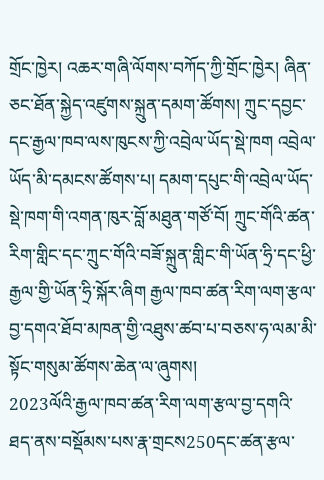གྲོང་ཁྱེར། འཆར་གཞི་ལོགས་བཀོད་ཀྱི་གྲོང་ཁྱེར། ཞིན་ཅང་ཐོན་སྐྱེད་འཛུགས་སྐྲུན་དམག་ཚོགས། ཀྲུང་དབྱང་དང་རྒྱལ་ཁབ་ལས་ཁུངས་ཀྱི་འབྲེལ་ཡོད་སྡེ་ཁག འབྲེལ་ཡོད་མི་དམངས་ཚོགས་པ། དམག་དཔུང་གི་འབྲེལ་ཡོད་སྡེ་ཁག་གི་འགན་ཁུར་བློ་མཐུན་གཙོ་བོ། ཀྲུང་གོའི་ཚན་རིག་གླིང་དང་ཀྲུང་གོའི་བཟོ་སྐྲུན་གླིང་གི་ཡོན་ཧྲི་དང་ཕྱི་རྒྱལ་གྱི་ཡོན་ཧྲི་སྐོར་ཞིག རྒྱལ་ཁབ་ཚན་རིག་ལག་རྩལ་བྱ་དགའ་ཐོབ་མཁན་གྱི་འཐུས་ཚབ་པ་བཅས་ཧ་ལམ་མི་སྟོང་གསུམ་ཚོགས་ཆེན་ལ་ཞུགས།
2023ལོའི་རྒྱལ་ཁབ་ཚན་རིག་ལག་རྩལ་བྱ་དགའི་ཐད་ནས་བསྡོམས་པས་རྣ་གྲངས250དང་ཚན་རྩལ་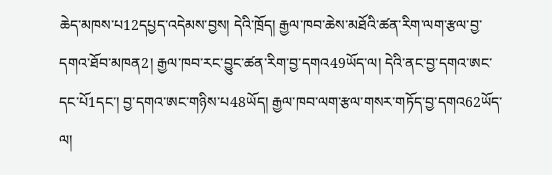ཆེད་མཁས་པ12དཔྱད་འདེམས་བྱས། དེའི་ཁྲོད། རྒྱལ་ཁབ་ཆེས་མཐོའི་ཚན་རིག་ལག་རྩལ་བྱ་དགའ་ཐོབ་མཁན2། རྒྱལ་ཁབ་རང་བྱུང་ཚན་རིག་བྱ་དགའ49ཡོད་ལ། དེའི་ནང་བྱ་དགའ་ཨང་དང་པོ1དང་། བྱ་དགའ་ཨང་གཉིས་པ48ཡོད། རྒྱལ་ཁབ་ལག་རྩལ་གསར་གཏོད་བྱ་དགའ62ཡོད་ལ།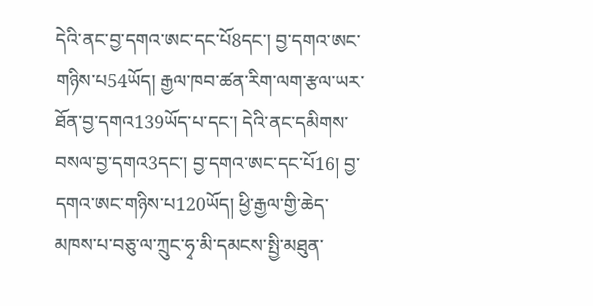དེའི་ནང་བྱ་དགའ་ཨང་དང་པོ8དང་། བྱ་དགའ་ཨང་གཉིས་པ54ཡོད། རྒྱལ་ཁབ་ཚན་རིག་ལག་རྩལ་ཡར་ཐོན་བྱ་དགའ139ཡོད་པ་དང་། དེའི་ནང་དམིགས་བསལ་བྱ་དགའ3དང་། བྱ་དགའ་ཨང་དང་པོ16། བྱ་དགའ་ཨང་གཉིས་པ120ཡོད། ཕྱི་རྒྱལ་གྱི་ཆེད་མཁས་པ་བཅུ་ལ་ཀྲུང་ཧྭ་མི་དམངས་སྤྱི་མཐུན་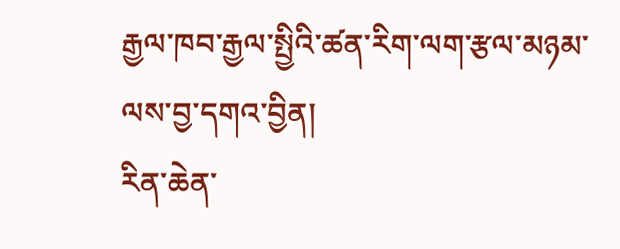རྒྱལ་ཁབ་རྒྱལ་སྤྱིའི་ཚན་རིག་ལག་རྩལ་མཉམ་ལས་བྱ་དགའ་བྱིན།
རིན་ཆེན་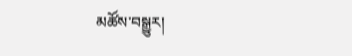མཚོས་བསྒྱུར།